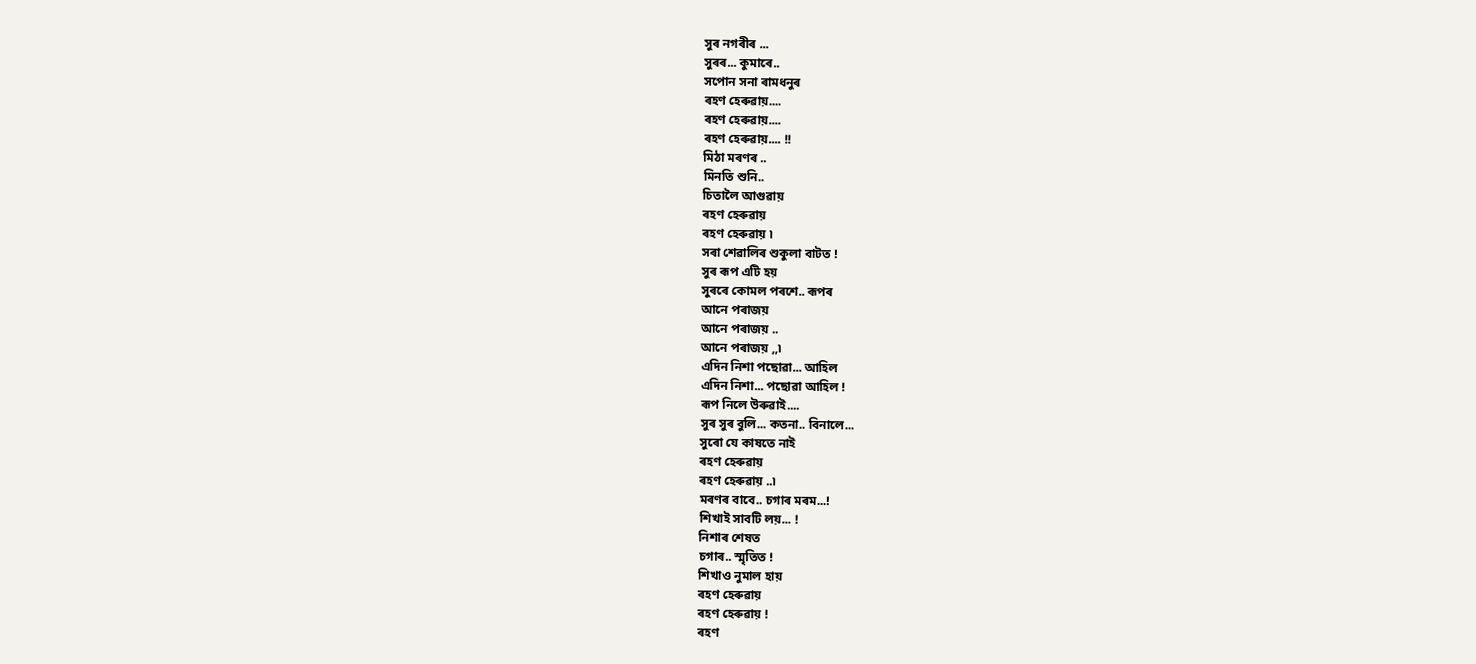সুৰ নগৰীৰ ...
সুৰৰ... কুমাৰে..
সপোন সনা ৰামধনুৰ
ৰহণ হেৰুৱায়....
ৰহণ হেৰুৱায়....
ৰহণ হেৰুৱায়.... !!
মিঠা মৰণৰ ..
মিনতি শুনি..
চিতালৈ আগুৱায়
ৰহণ হেৰুৱায়
ৰহণ হেৰুৱায় ৷
সৰা শেৱালিৰ শুকুলা বাটত !
সুৰ ৰূপ এটি হয়
সুৰৰে কোমল পৰশে.. ৰূপৰ
আনে পৰাজয়
আনে পৰাজয় ..
আনে পৰাজয় ,,৷
এদিন নিশা পছোৱা... আহিল
এদিন নিশা... পছোৱা আহিল !
ৰূপ নিলে উৰুৱাই....
সুৰ সুৰ বুলি... কতনা.. বিনালে...
সুৰো যে কাষতে নাই
ৰহণ হেৰুৱায়
ৰহণ হেৰুৱায় ..৷
মৰণৰ বাবে.. চগাৰ মৰম...!
শিখাই সাবটি লয়... !
নিশাৰ শেষত
চগাৰ.. স্মৃতিত !
শিখাও নুমাল হায়
ৰহণ হেৰুৱায়
ৰহণ হেৰুৱায় !
ৰহণ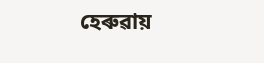হেৰুৱায়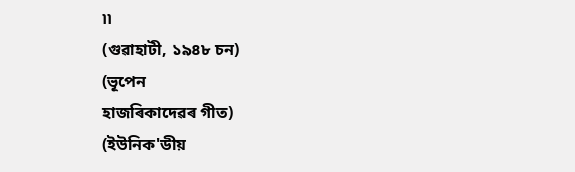৷৷
(গুৱাহাটী, ১৯৪৮ চন)
(ভূপেন
হাজৰিকাদেৱৰ গীত)
(ইউনিক'ডীয়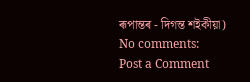ৰূপান্তৰ - দিগন্ত শইকীয়া)
No comments:
Post a Comment